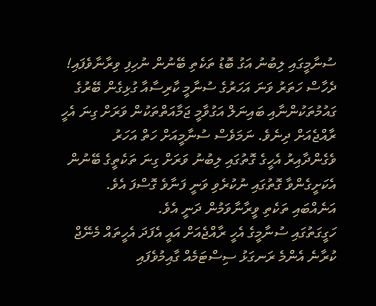ސުނާމީގައި ލިބުނު އަގު ބޮޑު ތަކެތި ބޭނުން ނުހިފި ވިރާނާވެފައި!
ދެހާސް ހަތަރު ވަނަ އަހަރުގެ ސުނާމީ ކާރިސާއާ ގުޅިގެން ބޭރުގެ ގައުމުތަކުންނާއި ބައިނަލް އަގުވާމީ ޖަމާއަތްތަކުން ވަރަށް ގިނަ އެހީ ރާއްޖެއަށް ދިނެވެ. ނަމަވެސް ސުނާމީއަށް ހަތް އަހަރު ވެގެންދާއިރު އެހީގެ ގޮތުގައި ލިބުނު ވަރަށް ގިނަ ތަކެތީގެ ބޭނުން އެކަށީގެންވާ ގޮތުގައި ނުކުރެވި ވަނީ ފަނާވެ ގޮސްފަ އެވެ. އަނެއްބައި ތަކެތި ވީރާނާވަމުން ދަނީ އެވެ.
ހަގީގަތުގައި ސުނާމީގެ އެހީ ރާއްޖެއަށް އައީ އެފަދަ އެހީތައް މެނޭޖް ކުރާނެ އެންމެ ރަނގަޅު ސިސްޓަމެއް ގާއިމުވެފައި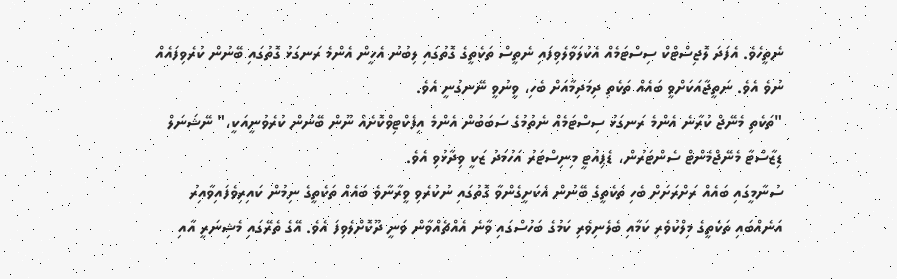ނެތީހެވެ. އެފަދަ ލޮޖިސްޓްކް ސިސްޓަމެއް އެކުލަވާލެވިފައި ނެތީސް ތަކެތީގެ ގޮތުގައި ލިބުނު އެހީން އެންމެ ރަނގަޅު ގޮތުގައި ބޭނުން ކުރެވިފައެއް ނުވެ އެވެ. ނަތީޖާއަކަށްވީ ބައެއް ތަކެތި ދިމަދިމާއަށް ބެހި، ވީނުވީ ނޭނގުނީ އެވެ.
"ތަކެތި މެނޭޖް ކުރާނެ އެންމެ ރަނގަޅު ސިސްޓަމެއް ނެތުމުގެ ސަބަބުން އެންމެ އިފެކްޓިވްކޮށެއް ނޫން ބޭނުން ކުރެވުނީއަކީ،" ނޭޝަނަލް ޑިޒާސްޓާ މެނޭޖްމެންޓް ސެންޓަރުން، ޑެޕިއުޓީ މިނިސްޓަރު އަހުމަދު ޒަކީ ވިދާޅުވި އެވެ.
ސުނާމީގައި ބައެއް ރަށްރަށަށް ބެހި ތަކެތީގެ ބޭނުން އެކަށީގެންވާ ގޮތުގައި ނުކުރެވި ވީރާނާވެ ބައެއް ތަކެތީގެ ނިމުން ކައިރިވެފައިވާއިރު އަނެއްބައި ތަކެތީގެ މިލްކުވެރި ކަމާއި ބެލެނިވެރި ކަމުގެ ބަހުސްގައި ވާނެ އެއްޗެއްވާން ވަނީ ދޫކޮށްލެވިފަ އެވެ. އޭގެ ތެރޭގައި މެޝިނަރީ އާއި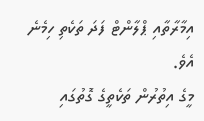އިމާރާތާއި ޕްލާންޓް ފަދަ ތަކެތި ހިމެނެ އެވެ.
މީގެ އިތުރުން ތަކެތީގެ ގޮތުގައި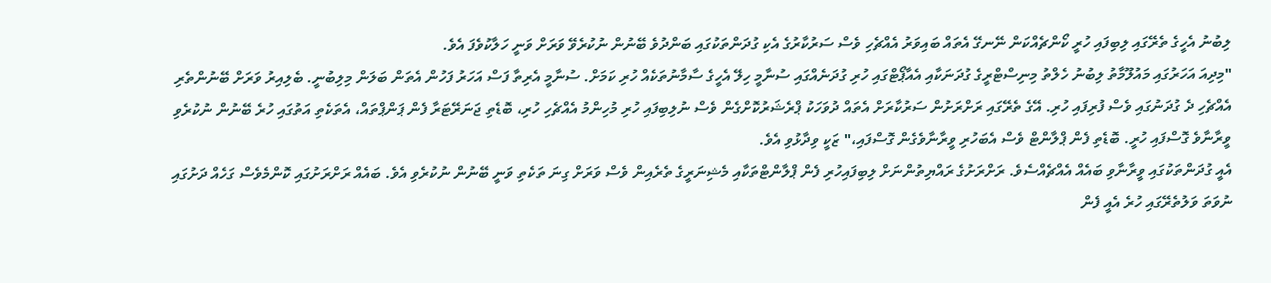ލިބުނު އެހީގެ ތެރޭގައި ލިބިފައި ހުރީ ކޯންޗެއްކަން ނޭނގޭ އެތައް ބައިވަރު އެއްޗެހި ވެސް ސަރުކާރުގެ އެކި ގުދަންތަކުގައި ބަންދުވެ ބޭނުން ނުކުރެވޭ ވަރަށް ވަނީ ހަލާކުވެފަ އެވެ.
"މިދިއަ އަހަރުގައި މައުލޫމާތު ލިބުނު ހެލްތު މިނިސްޓްރީގެ ގުދަނަކާއި އެއާޕޯޓްގައި ހުރި ގުދަނެއްގައި ސުނާމީ ހިލޭ އެހީގެ ސާމާނުތަކެއް ހުރި ކަމަށް. ސުނާމީ އެރިތާ ފަސް އަހަރު ފަހުން އެތަން ބަލަން މިލިބުނީ. ބެލިއިރު ވަރަށް ބޭނުންތެރި އެއްޗެހި ދެ ގުދަނުގައި ވެސް ފުރިފައި ހުރި. އޭގެ ތެރޭގައި ރަށްރަށުން ސަރުކާރަށް އެތައް ދުވަހަކު ޕްރެޝަރުކޮށްގެން ވެސް ނުލިބިފައި ހުރި މުހިންމު އެއްޗެހި ހުރި، ބޮޑެތި ޖަނަރޭޓަރާ ފެން ޕަންޕްތައް، އެތަކެތި އަތުގައި ހުރެ ބޭނުން ނުކުރެވި ވީރާނާވެ ގޮސްފައި ހުރީ. ބޮޑެތި ފެން ޕްލާންޓް ވެސް އެބަހުރި ވީރާނާވެގެން ގޮސްފައި،" ޒަކީ ވިދާޅުވި އެވެ.
އެއީ ގުދަންތަކުގައި ވީރާނާވި ބައެއް އެއްޗެއްސެވެ. ރަށްރަށުގެ ރައްޔިތުންނަށް ލިބިފައިހުރި ފެން ޕްލާންޓްތަކާއި މެޝިނަރީގެ ތެރެއިން ވެސް ވަރަށް ގިނަ ތަކެތި ވަނީ ބޭނުން ނުކުރެވި އެވެ. ބައެއް ރަށްރަށުގައި ކޮންމެވެސް ގަހެއް ދަށުގައި ނުވަތަ ވަލުތެރޭގައި ހުރެ އެއީ ފެން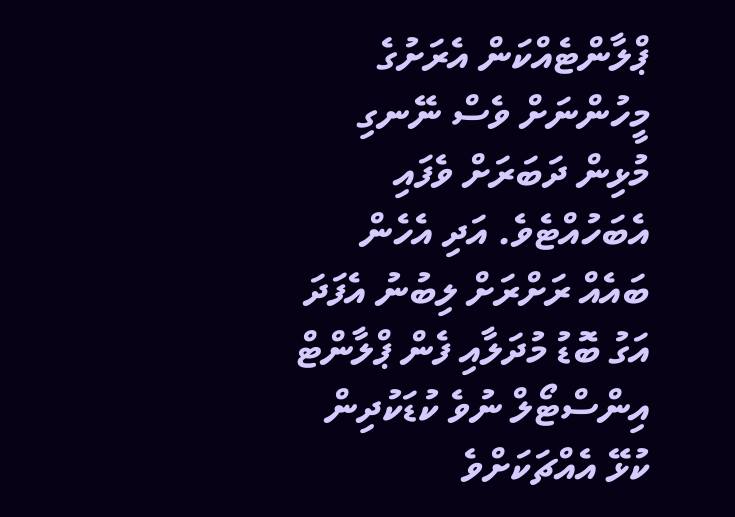ޕްލާންޓެއްކަން އެރަށުގެ މީހުންނަށް ވެސް ނޭނގި މުޅިން ދަބަރަށް ވެފައި އެބަހުއްޓެވެ. އަދި އެހެން ބައެއް ރަށްރަށް ލިބުނު އެފަދަ އަގު ބޮޑު މުދަލާއި ފެން ޕްލާންޓް އިންސްޓޯލް ނުވެ ކުޑަކުދިން ކުޅޭ އެއްޗަކަށްވެ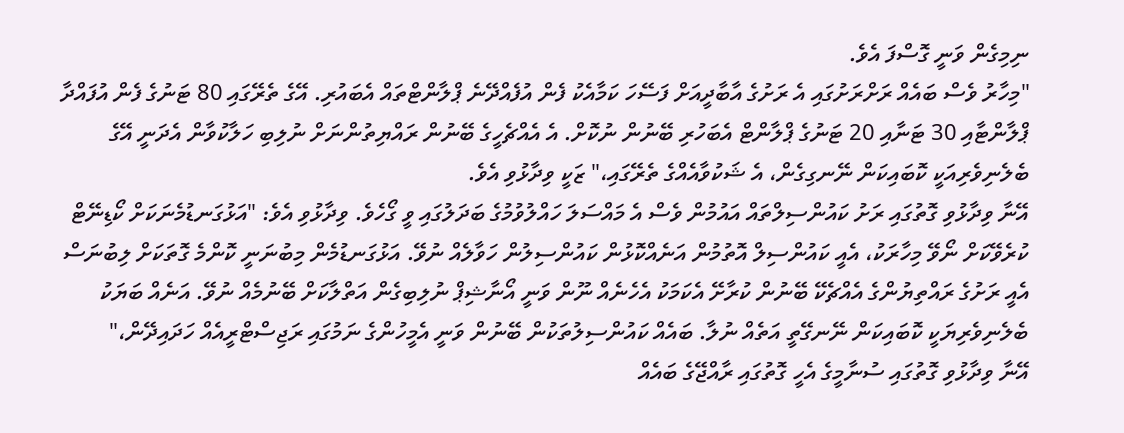ނިމިގެން ވަނީ ގޮސްފަ އެވެ.
"މިހާރު ވެސް ބައެއް ރަށްރަށުގައި އެ ރަށުގެ އާބާދީއަށް ފަސޭހަ ކަމާއެކު ފެން އުފެއްދޭނެ ޕްލާންޓްތައް އެބައުރި. އޭގެ ތެރޭގައި 80 ޓަނުގެ ފެން އުފައްދާ ޕްލާންޓާއި 30 ޓަނާއި 20 ޓަނުގެ ޕްލާންޓް އެބަހުރި ބޭނުން ނުކޮށް. އެ އެއްޗެހީގެ ބޭނުން ރައްޔިތުންނަށް ނުލިބި ހަލާކުވާން އެދަނީ އޭގެ ބެލެނިވެރިއަކީ ކޮބައިކަން ނޭނގިގެން، އެ ޝަކުވާއެއްގެ ތެރޭގައި،" ޒަކީ ވިދާޅުވި އެވެ.
އޭނާ ވިދާޅުވި ގޮތުގައި ރަށު ކައުންސިލްތައް އައުމުން ވެސް އެ މައްސަލަ ހައްލުވުމުގެ ބަދަލުގައި ވީ ގޯހެވެ. ވިދާޅުވި އެވެ: "އަޅުގަނޑުމެނަކަށް ކޯޑިނޭޓް ކުރެވޭކަށް ނޯވޭ މިހާރަކު، އެއީ ކައުންސިލް އޮތުމުން އަނެއްކޮޅުން ކައުންސިލުން ހަވާލެއް ނުވޭ. އަޅުގަނޑުމެން މިބުނަނީ ކޮންމެ ގޮތަކަށް ލިބުނަސް އެއީ ރަށުގެ ރައްތިޔުންގެ އެއްޗެކޭ ބޭނުން ކުރާށޭ އެކަމަކު އެހެނެއް ނޫން ވަނީ އޯނާޝިޕް ނުލިބިގެން އަތްލާކަށް ބޭނުމެއް ނުވޭ. އަނެއް ބަޔަކު ބެލެނިވެރިޔަކީ ކޮބައިކަން ނޭނގޭތީ އަތެއް ނުލާ. ބައެއް ކައުންސިލުތަކުން ބޭނުން ވަނީ އެމީހުންގެ ނަމުގައި ރަޖިސްޓްރީއެއް ހަދައިދޭން،"
އޭނާ ވިދާޅުވި ގޮތުގައި ސުނާމީގެ އެހީ ގޮތުގައި ރާއްޖޭގެ ބައެއް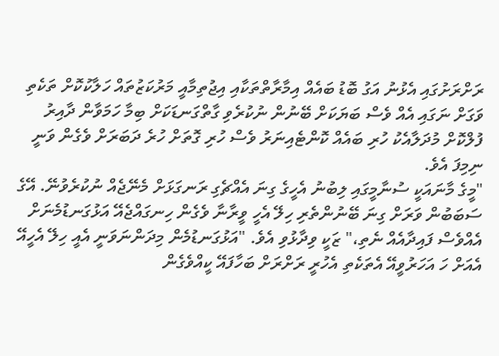ރަށްރަށުގައި އެޅުނު އަގު ބޮޑު ބައެއް އިމާރާތްތަކާއި އިޖުތިމާއީ މަރުކަޒުތައް ހަލާކުކޮށް ތަކެތި ވަގަށް ނަގައި އެއް ވެސް ބަޔަކަށް ބޭނުން ނުކުރެވި ގާތްގަނޑަކަށް ބިމާ ހަމަވާން ދާއިރު ފުލްކޮށް މުދަލާއެކު ހުރި ބައެއް ކޮންޓެއިނަރު ވެސް ހުރި ގޮތަށް ހުރެ ދަބަރަށް ވެގެން ވަނީ ނިމިފަ އެވެ.
"މީގެ މާނައަކީ ސުނާމީގައި ލިބުނު އެހީގެ ގިނަ އެއްޗެގި ރަނގަޅަށް މެނޭޖެއް ނުކުރެވުނޭ. އޭގެ ސަބަބުން ވަރަށް ގިނަ ބޭނުންތެރި ހިލޭ އެހީ ވީރާނާ ވެގެން ހިނގައްޖެއޭ އަޅުގަނޑުމެނަށް އެއްވެސް ފައިދާއެއް ނެތި،" ޒަކީ ވިދާޅުވި އެވެ. "އަޅުގަނޑުމެން މިދަންނަވަނީ އެއީ ހިލޭ އެހީއޭ އެއަށް ހަ އަހަރުވީއޭ އެތަކެތި އެހުރީ ރަށްރަށް ބަހާފައޭ ކީއްވެގެން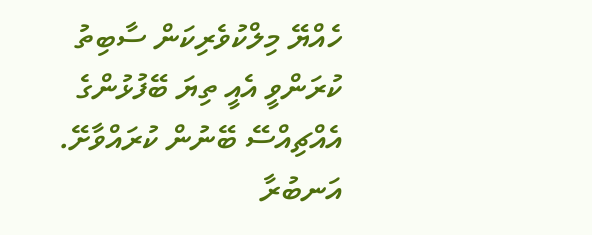ހެއްޔޭ މިލްކުވެރިކަން ސާބިތު ކުރަންވީ އެއީ ތިޔަ ބޭފުޅުންގެ އެއްޗިއްސޭ ބޭނުން ކުރައްވާށޭ. އަނބުރާ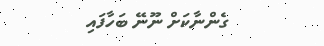ގެންނާކަށް ނޫނޭ ބަހާފައި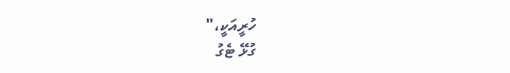ހުރީއަކީ،"
ގުޅޭ ޓެގު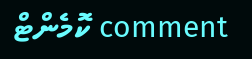comment ކޮމެންޓް